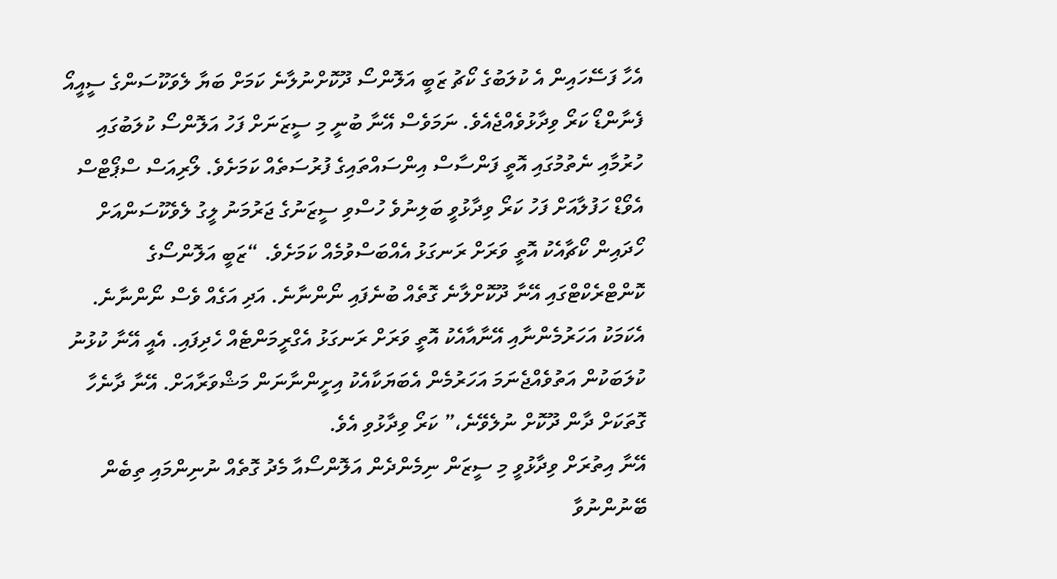އެހާ ފަސޭހައިން އެ ކުލަބުގެ ކޯޗު ޒަބީ އަލޮންސޯ ދޫކޮށްނުލާނެ ކަމަށް ބަޔާ ލެވަކޫސަންގެ ސީއީއޯ ފެނާންޑޯ ކަރޯ ވިދާޅުވެއްޖެއެވެ. ނަމަވެސް އޭނާ ބުނީ މި ސީޒަނަށް ފަހު އަލޮންސޯ ކުލަބުގައި ހުރުމާއި ނެތުމުގައި އޮތީ ފަންސާސް އިންސައްތައިގެ ފުރުސަތެއް ކަމަށެވެ. ލޯރިއަސް ސްޕޯޓްސް އެވޯޑް ހަފުލާއަށް ފަހު ކަރޯ ވިދާޅުވީ ބަލިނުވެ ހުސްވި ސީޒަނުގެ ޖަރުމަނު ލީގު ލެވެކޫސަންއަށް ހޯދައިން ކޯޗާއެކު އޮތީ ވަރަށް ރަނގަޅު އެއްބަސްވުމެއް ކަމަށެވެ. “ޒަބީ އަލޮންސޯގެ ކޮންޓްރެކްޓްގައި އޭނާ ދޫކޮށްލާނެ ގޮތެއް ބުނެފައި ނޯންނާނެ. އަދި އަގެއް ވެސް ނޯންނާނެ. އެކަމަކު އަހަރުމެންނާއި އޭނާއާއެކު އޮތީ ވަރަށް ރަނގަޅު އެގްރީމަންޓެއް ހެދިފައި. އެއީ އޭނާ ކުޅުނު ކުލަބަކުން އަތުވެއްޖެނަމަ އަހަރުމެން އެބަޔަކާއެކު އިށީންނާނަން މަޝްވަރާއަށް. އޭނާ ދާނެހާ ގޮތަކަށް ދާން ދޫކޮށް ނުލެވޭނެ،” ކަރޯ ވިދާޅުވި އެވެ.
އޭނާ އިތުރަށް ވިދާޅުވީ މި ސީޒަން ނިމެންދެން އަލޮންސޯއާ މެދު ގޮތެއް ނުނިންމައި ތިބެން ބޭނުންނުވާ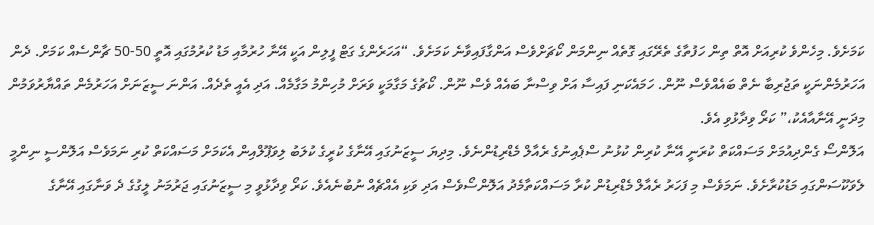ކަމަށެވެ. މިހެންވެ ކުރިއަށް އޮތް ތިން ހަފުތާގެ ތެރޭގައި ގޮތެއް ނިންމަން ކޯޗަށްވެސް އަންގާފައިވާނެ ކަމަށެވެ. “އަހަރެންގެ ގަޓް ފީލިން އަކީ އޭނާ ހުރުމާއި މަޑު ކުރުމުގައި އޮތީ 50-50 ޗާންސެއް ކަމަށް. ދެން އަހަރުމެންނަކީ ތަޖުރިބާ ނެތް ބައެއްވެސް ނޫން. ހަމައެކަނި ފައިސާ އަށް ވިސްނާ ބައެއް ވެސް ނޫން. ކޯޗުގެ މަގާމަކީ ވަރަށް މުހިންމު މަގާމެއް. އަދި އެއީ ތެދެއް. އަންނަ ސީޒަނަށް އަހަރުމެން ތައްޔާރުވަމުން މިދަނީ އޭނާއާއެކު،” ކަރޯ ވިދާޅުވި އެވެ.
އަލޮންސޯ ގެންދިއުމަށް މަސައްކަތް ކުރަނީ އޭނާ ކުރިން ކުޅުނު ސްޕެއިނުގެ ރެއާލް މެޑްރިޑުންނެވެ. މިދިޔަ ސީޒަނުގައި އޭނާގެ ކުރީގެ ކުލަބު ލިވަޕޫލްއިން އެކަމަށް މަސައްކަތް ކުރި ނަމަވެސް އަލޮންސީ ނިންމީ ލެވަކޫސަންގައި މަޑުކުރާށެވެ. ނަމަވެސް މި ފަހަރު ރެއާލް މެޑްރިޑުން ކުރާ މަސައްކަތާމެދު އަލޮންސޯވެސް އަދި ވަކި އެއްޗެއް ނުބުނެއެވެ. ކަރޯ ވިދާޅުވީ މި ސީޒަނުގައި ޖަރުމަނު ލީގުގެ ދެ ވަނާގައި އޭނާގެ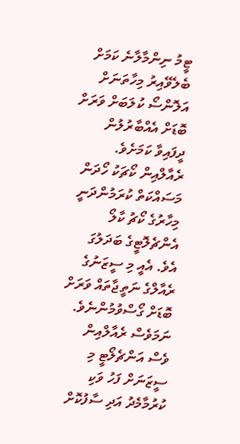ޓީމު ނިންމާލާނެ ކަމަށް ބެލެވޭއިރު މިހާތަނަށް އަލޮންސޯ ކުލަބަށް ވަރަށް ބޮޑަށް އެއްބާރުލުން ދީފައިވާ ކަމަށެވެ.
ރެއާލްއިން ކޯޗަކު ހޯދަން މަސައްކަތް ކުރަމުންދަނީ މިހާރުގެ ކޯޗު ކާލޯ އެންޗެލޮޓީގެ ބަދަލުގަ އެވެ. އެއީ މި ސީޒަނުގެ ރެއާލްގެ ނަތީޖާތައް ވަރަށް ބޮޑަށް ގޯސްވުމުންނެވެ. ނަމަވެސް ރެއާލްއިން ވެސް އަންޗެލޯޓީ މި ސީޒަނަށް ފަހު ވަކި ކުރުމާމެދު އަދި ސާފުކޮށް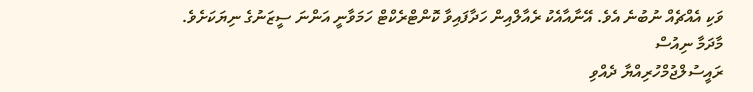ވަކި އެއްޗެއް ނުބުނެ އެވެ. އޭނާއާއެކު ރެއާލްއިން ހަދާފައިވާ ކޮންޓްރެކްޓް ހަމަވާނީ އަންނަ ސީޒަނުގެ ނިޔަކަށެވެ.
މާދަމާ ނިއުސް
ރައީސުލްޖުމްހުރިއްޔާ ދެއްވި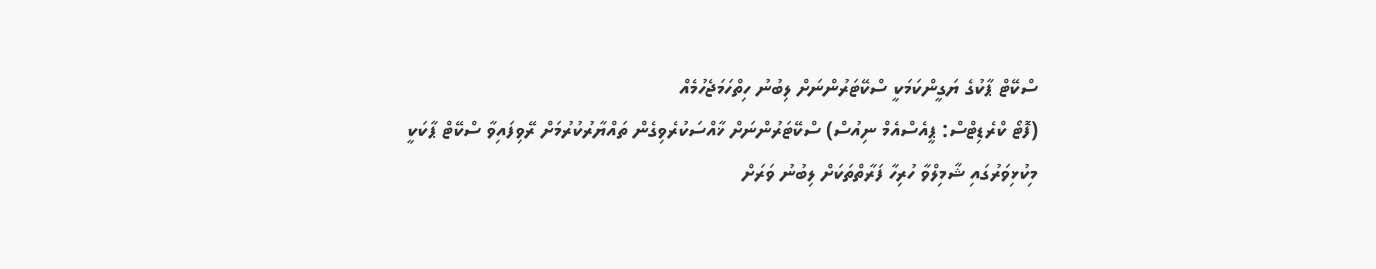ސްކޭޓް ޕާކުގެ ޔަގީންކަމަކީ ސްކޭޓަރުންނަށް ލިބުނު ހިތްހަމަޖެހުމެއް
(ފޮޓޯ ކްރެޑިޓްސް: ޕީއެސްއެމް ނިއުސް) ސްކޭޓަރުންނަށް ޚާއްސަކުރެވިގެން ތައްޔާރުކުރުމަށް ރޭވިފައިވާ ސްކޭޓް ޕާކަކީ މިކުޅިވަރުގައި ޝާމިލްވާ ހުރިހާ ފަރާތްތަކަށް ލިބުނު ވަރަށް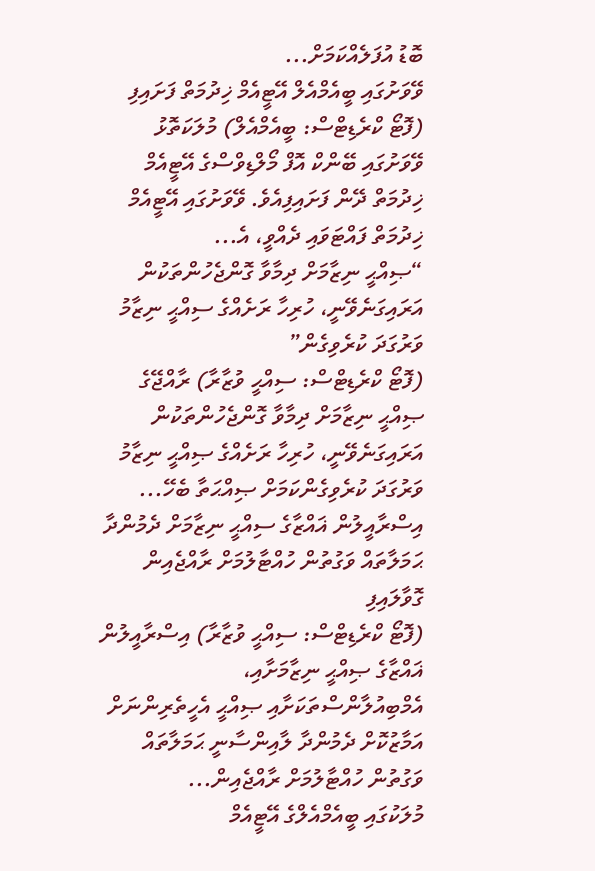ބޮޑު އުފަލެއްކަމަށް...
ވޭވަށުގައި ބީއެމްއެލް އޭޓީއެމް ޚިދުމަތް ފަށައިފި
(ފޮޓޯ ކްރެޑިޓްސް: ބީއެމްއެލް) މުލަކަތޮޅު ވޭވަށުގައި ބޭންކް އޮފް މޯލްޑިވްސްގެ އޭޓީއެމް ޚިދުމަތް ދޭން ފަށައިފިއެވެ. ވޭވަށުގައި އޭޓީއެމް ޚިދުމަތް ފައްޓަވައި ދެއްވީ، އެ...
“ޞިއްޙީ ނިޒާމަށް ދިމާވާ ގޮންޖެހުންތަކުން އަރައިގަނެވޭނީ، ހުރިހާ ރަށެއްގެ ސިއްޙީ ނިޒާމު ވަރުގަދަ ކުރެވިގެން”
(ފޮޓޯ ކްރެޑިޓްސް: ސިއްޙީ ވުޒާރާ) ރާއްޖޭގެ ޞިއްޙީ ނިޒާމަށް ދިމާވާ ގޮންޖެހުންތަކުން އަރައިގަނެވޭނީ، ހުރިހާ ރަށެއްގެ ޞިއްޙީ ނިޒާމު ވަރުގަދަ ކުރެވިގެންކަމަށް ޞިއްޙަތާ ބެހޭ...
އިސްރާއީލުން ޣައްޒާގެ ސިއްޙީ ނިޒާމަށް ދެމުންދާ ޙަމަލާތައް ވަގުތުން ހުއްޓާލުމަށް ރާއްޖެއިން ގޮވާލައިފި
(ފޮޓޯ ކްރެޑިޓްސް: ސިއްޙީ ވުޒާރާ) އިސްރާއީލުން ޣައްޒާގެ ޞިއްޙީ ނިޒާމަށާއި، އެމްބިއުލާންސްތަކަށާއި ޞިއްޙީ އެހީތެރިންނަށް އަމާޒުކޮށް ދެމުންދާ ލާއިންސާނީ ޙަމަލާތައް ވަގުތުން ހުއްޓާލުމަށް ރާއްޖެއިން...
މުލަކުގައި ބީއެމްއެލްގެ އޭޓީއެމް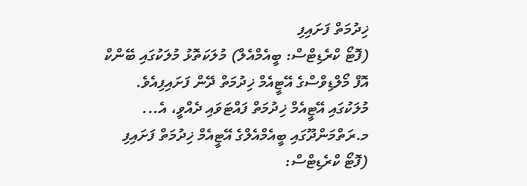ޚިދުމަތް ފަށައިފި
(ފޮޓޯ ކްރެޑިޓްސް: ބީއެމްއެލް) މުލަކަތޮޅު މުލަކުގައި ބޭންކް އޮފް މޯލްޑިވްސްގެ އޭޓީއެމް ޚިދުމަތް ދޭން ފަށައިފިއެވެ. މުލަކުގައި އޭޓީއެމް ޚިދުމަތް ފައްޓަވައި ދެއްވީ، އެ...
މ.ރަތްމަންދޫގައި ބީއެމްއެލްގެ އޭޓީއެމް ޚިދުމަތް ފަށައިފި
(ފޮޓޯ ކްރެޑިޓްސް: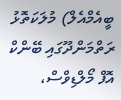ބީއެމްއެލް) މުލަކަތޮޅު ރަތްމަންދޫގައި ބޭންކް އޮފް މޯލްޑިވްސް،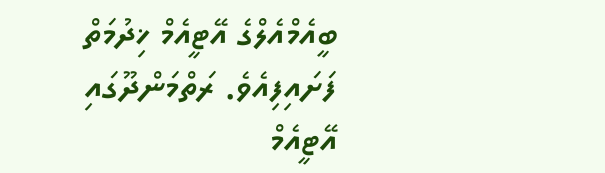ބީއެމްއެލްގެ އޭޓީއެމް ޚިދުމަތް ފަށައިފިއެވެ. ރަތްމަންދޫގައި އޭޓީއެމް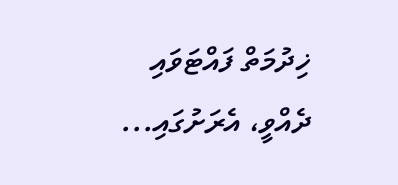ޚިދުމަތް ފައްޓަވައި ދެއްވީ، އެރަށުގައި...